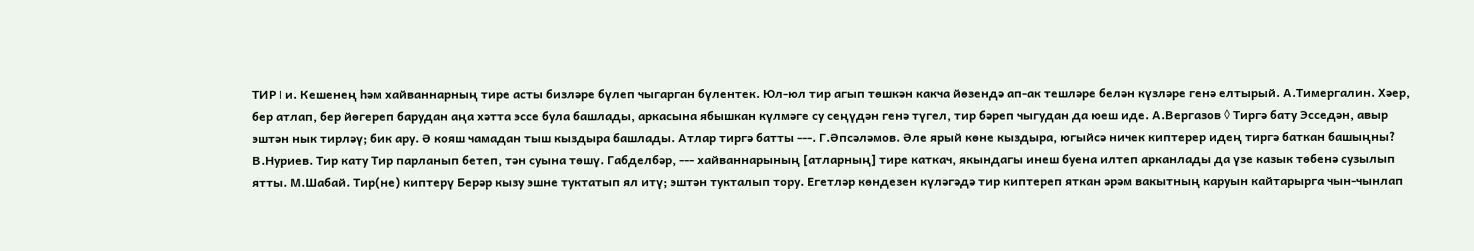ТИР I и. Кешенең һәм хайваннарның тире асты бизләре бүлеп чыгарган бүлентек. Юл-юл тир агып төшкән какча йөзендә ап-ак тешләре белән күзләре генә елтырый. А.Тимергалин. Хәер, бер атлап, бер йөгереп барудан аңа хәтта эссе була башлады, аркасына ябышкан күлмәге су сеңүдән генә түгел, тир бәреп чыгудан да юеш иде. А.Вергазов ◊ Тиргә бату Эсседән, авыр эштән нык тирләү; бик ару. Ә кояш чамадан тыш кыздыра башлады. Атлар тиргә батты ---. Г.Әпсәләмов. Әле ярый көне кыздыра, югыйсә ничек киптерер идең тиргә баткан башыңны? В.Нуриев. Тир кату Тир парланып бетеп, тән суына төшү. Габделбәр, --- хайваннарының [атларның] тире каткач, якындагы инеш буена илтеп арканлады да үзе казык төбенә сузылып ятты. М.Шабай. Тир(не) киптерү Берәр кызу эшне туктатып ял итү; эштән тукталып тору. Егетләр көндезен күләгәдә тир киптереп яткан әрәм вакытның каруын кайтарырга чын-чынлап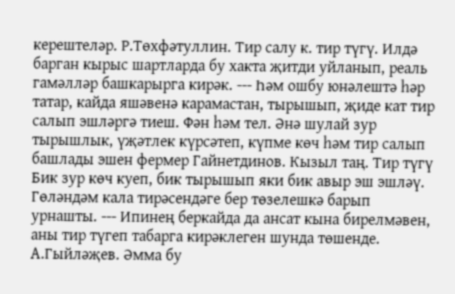керештеләр. Р.Төхфәтуллин. Тир салу к. тир түгү. Илдә барган кырыс шартларда бу хакта җитди уйланып, реаль гамәлләр башкарырга кирәк. --- Һәм ошбу юнәлештә һәр татар, кайда яшәвенә карамастан, тырышып, җиде кат тир салып эшләргә тиеш. Фән һәм тел. Әнә шулай зур тырышлык, үҗәтлек күрсәтеп, күпме көч һәм тир салып башлады эшен фермер Гайнетдинов. Кызыл таң. Тир түгү Бик зур көч куеп, бик тырышып яки бик авыр эш эшләү. Гөләндәм кала тирәсендәге бер төзелешкә барып урнашты. --- Ипинең беркайда да ансат кына бирелмәвен, аны тир түгеп табарга кирәклеген шунда төшенде. А.Гыйләҗев. Әмма бу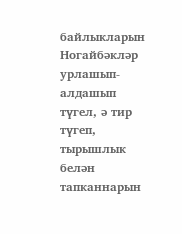байлыкларын Ногайбәкләр урлашып-алдашып түгел, ә тир түгеп, тырышлык белән тапканнарын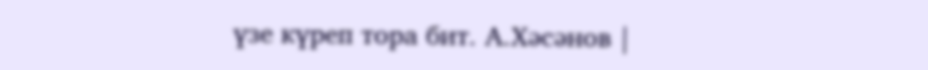үзе күреп тора бит. А.Хәсәнов |